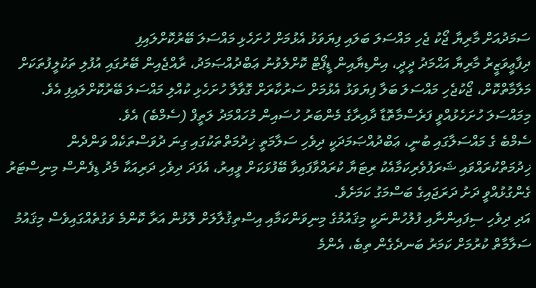ސަމަދުއަށް މާރިޔާ ޖޯކު ޖެހި މައްސަލަ ބަލައި ފިޔަވަޅު އެޅުމަށް ހުށަހެޅި މައްސަލަ ބޭރުކޮށްލައިފި
ދިފާޢީވަޒީރު މާރިޔާ އަޙްމަދު ދީދީ، އިންޑިޔާއިން ޑީޕޯޓް ކޮށްލެވުނު ޢަބްދުއްޞަމަދު، ރާއްޖެއިން ބޭރުގައި އުފުލި ތަކުލީފުތަކަށް މަލާމާތްކޮށް، ޖޯކުޖެހި މައްސަލަ ބަލާ ފިޔަވަޅު އެޅުމަށް ސަރުކާރަށް ގޮވާލާ ހުށަހެޅި ކުއްލި މައްސަލަ ބޭރުކޮށްލައިފި އެވެ.
މިމައްސަލަ ހުށަހެޅުއްވީ ފަރެސްމާތޮޑާ ދާއިރާގެ މެންބަރު ހުސައިން މުހައްމަދު ލަތީފް (ސެމްބެ) އެވެ.
ސެމްބެ ގެ މައްސަލާގައި ބުނީ، ޢަބްދުއްޞަމަދަކީ ދިވެހި ސަލާމަތީ ޚިދުމަތްތަކުގައި ގިނަ ދުވަސްތަކެއް ވަންދެން ޚިދުމަތްކުރައްވައި ޝަރަފުވެރިކަމާއެކު ރިޓަޔާ ކުރައްވާފައިވާ ބޭފުޅަކަށް ވީއިރު، އެފަދަ ދިވެހި ދަރިއަކާ މެދު ޑިފެންސް މިނިސްޓަރު ގެންގުޅުއްވީ ދަށު ދަރަޖައިގެ ބަސްމަގު ކަމަށެވެ.
އަދި ދިވެހި ސިފައިންނާއި ފުލުހުންނަކީ މިޤައުމުގެ މިނިވަންކަމާއި އިސްތިޤުލާލަށް ލޮޅުން އަރާ ކޮންމެ ވަގުތެއްގައިވެސް މިޤައުމު ސަލާމާތް ކުރުމަށް ކަމަރު ބަނދެގެން ތިބެ، އެންމެ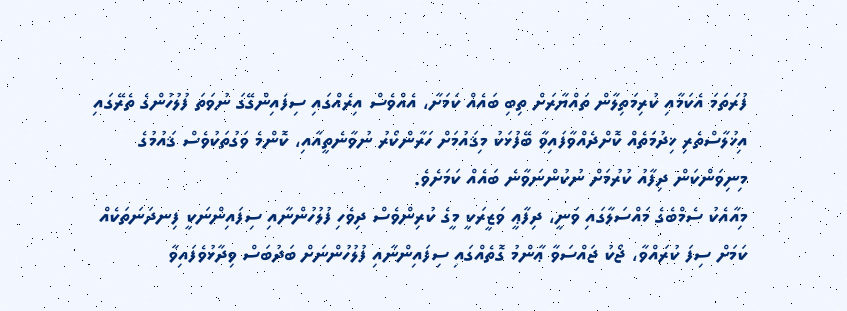ފުރަތަމަ އެކަމާއި ކުރިމަތިލާން ތައްޔާރަށް ތިބި ބައެއް ކަމަށާ، އެއްވެސް އިރެއްގައި ސިފައިންގޭގަ ނުވަތަ ފުލުހުންގެ ތެރޭގައި އިޚުލާސްތެރި ޚިދުމަތެއް ކޮށްދެއްވާފައިވާ ބޭފުޅަކު މިޤައުމަށް ހަރާންކޯރު ނުވާނެތީއާއި، ކޮންމެ ވަގުތަކުވެސް ޤައުމުގެ މިނިވަންކަން ދިފާއު ކުރުމަށް ނުކުންނަވާނެ ބައެއް ކަމަށެވެ.
މިއާއެކު ސެމްބެގެ މައްސަލާގައި ވަނީ، ދިފާޢީ ވަޒީރަކީ މީގެ ކުރިންވެސް ދިވެހި ފުލުހުންނާއި ސިފައިންނަކީ ފިނދަނަތަކެއް ކަމަށް ސިފަ ކުރައްވާ، ޖޯކު ޖައްސަވާ ޢާންމު ގޮތެއްގައި ސިފައިންނާއި ފުލުހުންނަށް ބަދުބަސް ވިދާޅުވެފައިވާ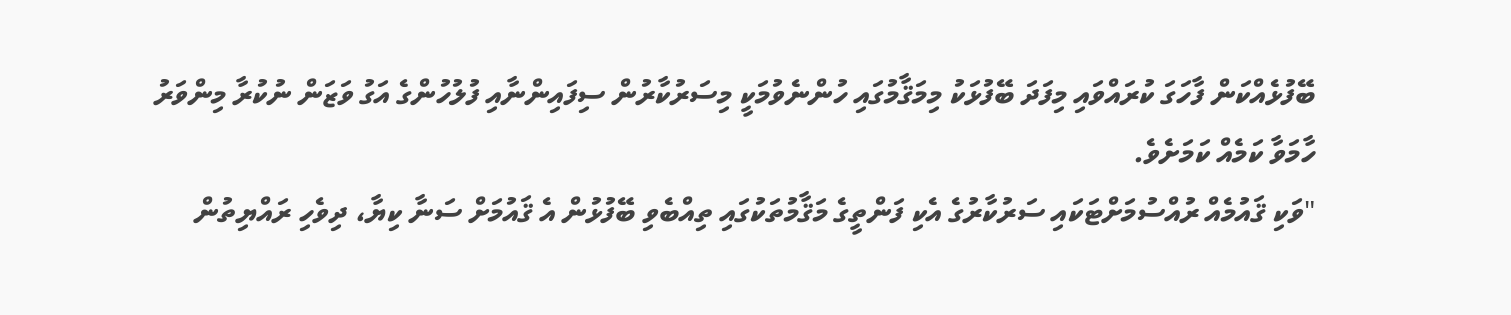ބޭފުޅެއްކަން ފާހަގަ ކުރައްވައި މިފަދަ ބޭފުޅަކު މިމަޤާމުގައި ހުންނެވުމަކީ މިސަރުކާރުން ސިފައިންނާއި ފުލުހުންގެ އަގު ވަޒަން ނުކުރާ މިންވަރު ހާމަވާ ކަމެއް ކަމަށެވެ.
"ވަކި ޤައުމެއް ރުއްސުމަށްޓަކައި ސަރުކާރުގެ އެކި ފަންތީގެ މަޤާމުތަކުގައި ތިއްބެވި ބޭފުޅުން އެ ޤައުމަށް ސަނާ ކިޔާ، ދިވެހި ރައްޔިތުން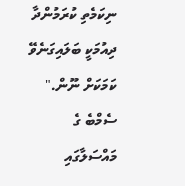ނިކަމެތި ކުރަމުންދާ ދިއުމަކީ ބަލައިގަނެވޭ ކަމަކަށް ނޫން." ސެމްބެ ގެ މައްސަލާގައި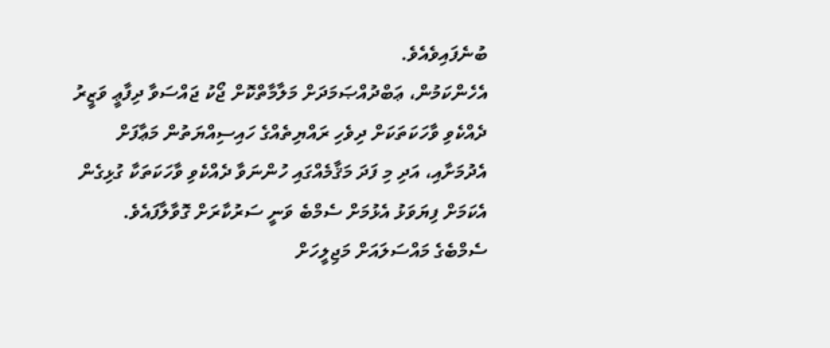ބުނެފައިވެއެވެ.
އެހެންކަމުން، ޢަބްދުއްޞަމަދަށް މަލާމާތްކޮށް ޖޯކު ޖައްސަވާ ދިފާޢީ ވަޒީރު ދެއްކެވި ވާހަކަތަކަށް ދިވެހި ރައްޔިތެއްގެ ހައިސިއްޔަތުން މަޢާފަށް އެދުމަށާއި، އަދި މި ފަދަ މަޤާމެއްގައި ހުންނަވާ ދެއްކެވި ވާހަކަތަކާ ގުޅިގެން އެކަމަށް ފިޔަވަޅު އެޅުމަށް ސެމްބެ ވަނީ ސަރުކާރަށް ގޮވާލާފައެވެ.
ސެމްބެގެ މައްސަލައަށް މަޖިލީހަށް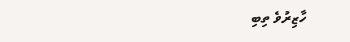ހާޒިރުވެ ތިބި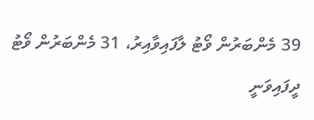39 މެންބަރުން ވޯޓު ލާފައިވާއިރު، 31 މެންބަރުން ވޯޓު ދީފައިވަނީ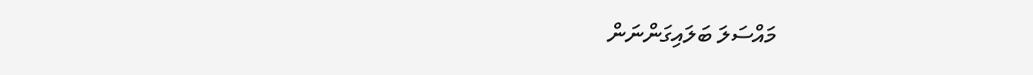މައްސަލަ ބަލައިގަންނަން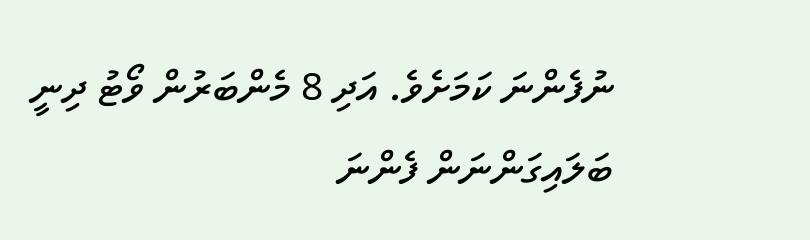ނުފެންނަ ކަމަށެވެ. އަދި 8 މެންބަރުން ވޯޓު ދިނީ ބަލައިގަންނަން ފެންނަ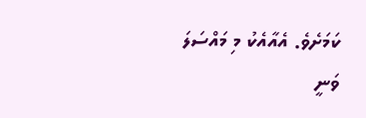ކަމަށެވެ. އެއާއެކު މި މައްސަލަ ވަނީ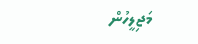މަޖިލީހުން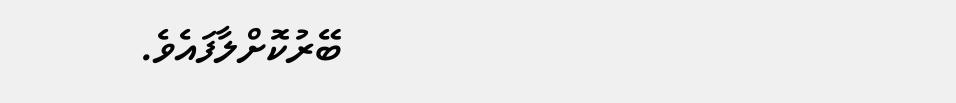ބޭރުކޮށްލާފައެވެ.